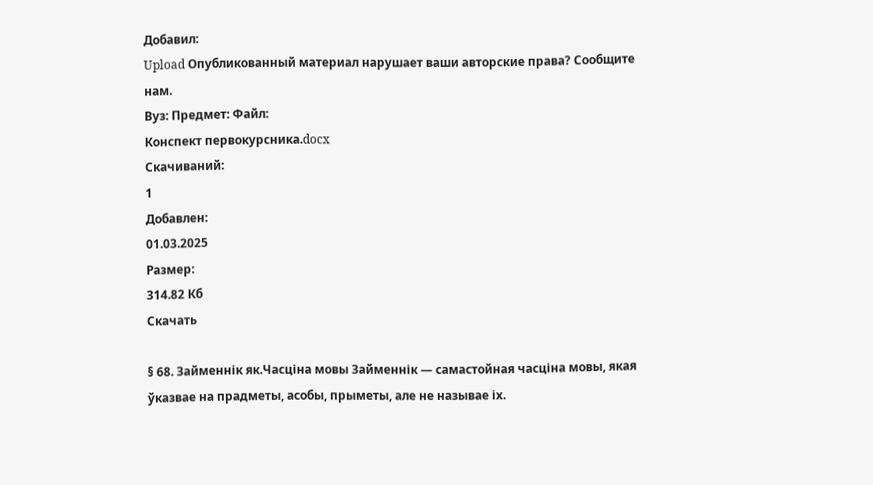Добавил:
Upload Опубликованный материал нарушает ваши авторские права? Сообщите нам.
Вуз: Предмет: Файл:
Конспект первокурсника.docx
Скачиваний:
1
Добавлен:
01.03.2025
Размер:
314.82 Кб
Скачать

§ 68. Займеннік як.Часціна мовы Займеннік — самастойная часціна мовы, якая ўказвае на прадметы, асобы, прыметы, але не называе іх.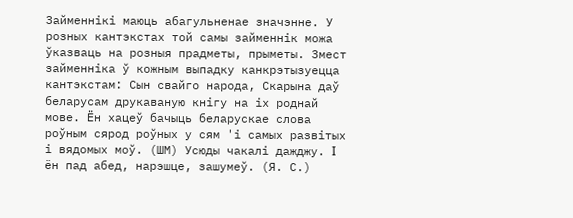Займеннікі маюць абагульненае значэнне. У розных кантэкстах той самы займеннік можа ўказваць на розныя прадметы, прыметы. Змест займенніка ў кожным выпадку канкрэтызуецца кантэкстам: Сын свайго народа, Скарына даў беларусам друкаваную кнігу на іх роднай мове. Ён хацеў бачыць беларускае слова роўным сярод роўных у сям 'і самых развітых і вядомых моў. (ШМ) Усюды чакалі дажджу. I ён пад абед, нарэшце, зашумеў. (Я. С.)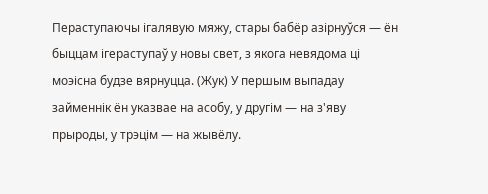Пераступаючы ігалявую мяжу, стары бабёр азірнуўся — ён быццам ігераступаў у новы свет, з якога невядома ці моэісна будзе вярнуцца. (Жук) У першым выпадау займеннік ён указвае на асобу, у другім — на з'яву прыроды, у трэцім — на жывёлу.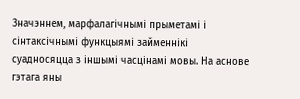Значэннем, марфалагічнымі прыметамі і сінтаксічнымі функцыямі займеннікі суадносяцца з іншымі часцінамі мовы. На аснове гэтага яны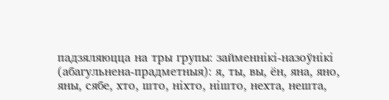падзяляюцца на тры групы: займеннікі-назоўнікі (абагульнена-прадметныя): я, ты, вы, ён, яна, яно, яны, сябе, хто, што, ніхто, нішто, нехта, нешта,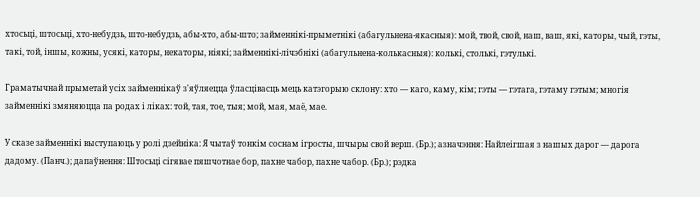хтосьці, штосьці, хто-небудзь, што-небудзь, абы-хто, абы-што; займеннікі-прыметнікі (абагульнена-якасныя): мой, твой, свой, наш, ваш, які, каторы, чый, гэты, такі, той, іншы, кожны, усякі, каторы, некаторы, ніякі; займеннікі-лічэбнікі (абагульнена-колькасныя): колькі, столькі, гэтулькі.

Граматычнай прыметай усіх займеннікаў з'яўляецца ўласцівасць мець катэгорыю склону: хто — каго, каму, кім; гэты — гэтага, гэтаму гэтым; многія займеннікі змяняюцца па родах і ліках: той, тая, тое, тыя; мой, мая, маё, мае.

У сказе займеннікі выступаюць у ролі дзейніка: Я чытаў тонкім соснам ігросты, шчыры свой верш. (Бр.); азначэння: Найлеігшая з нашых дарог — дарога дадому. (Панч.); дапаўнення: Штосьці сігявае пяшчотнае бор, пахне чабор, пахне чабор. (Бр.); рэдка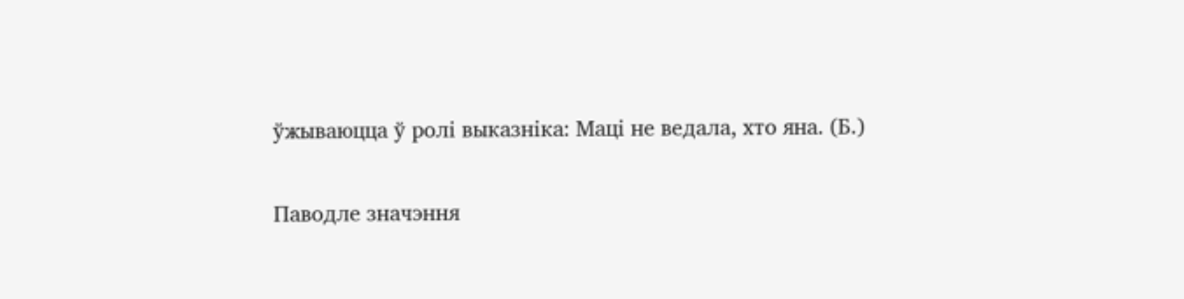ўжываюцца ў ролі выказніка: Маці не ведала, хто яна. (Б.)

Паводле значэння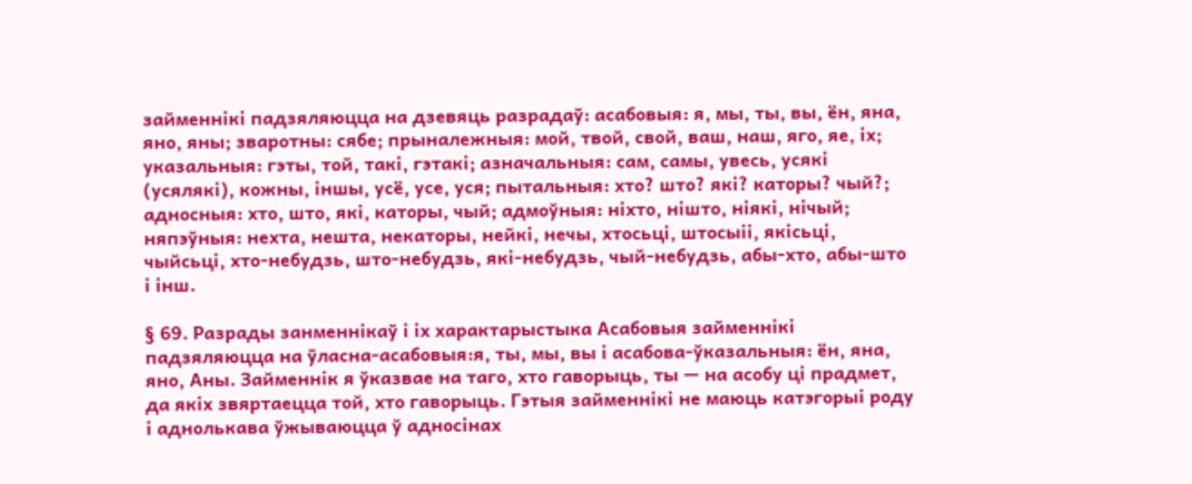займеннікі падзяляюцца на дзевяць разрадаў: асабовыя: я, мы, ты, вы, ён, яна, яно, яны; зваротны: сябе; прыналежныя: мой, твой, свой, ваш, наш, яго, яе, іх; указальныя: гэты, той, такі, гэтакі; азначальныя: сам, самы, увесь, усякі (усялякі), кожны, іншы, усё, усе, уся; пытальныя: хто? што? які? каторы? чый?; адносныя: хто, што, які, каторы, чый; адмоўныя: ніхто, нішто, ніякі, нічый; няпэўныя: нехта, нешта, некаторы, нейкі, нечы, хтосьці, штосыіі, якісьці, чыйсьці, хто-небудзь, што-небудзь, які-небудзь, чый-небудзь, абы-хто, абы-што і інш.

§ 69. Разрады занменнікаў і іх характарыстыка Асабовыя займеннікі падзяляюцца на ўласна-асабовыя:я, ты, мы, вы і асабова-ўказальныя: ён, яна, яно, Аны. Займеннік я ўказвае на таго, хто гаворыць, ты — на асобу ці прадмет, да якіх звяртаецца той, хто гаворыць. Гэтыя займеннікі не маюць катэгорыі роду і аднолькава ўжываюцца ў адносінах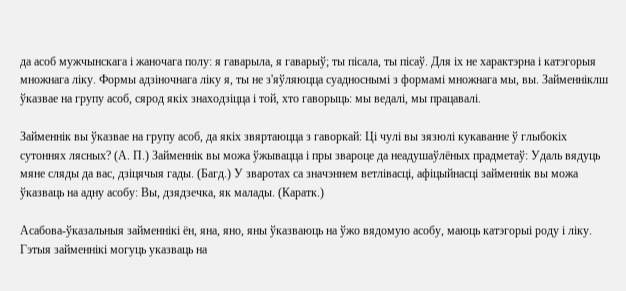да асоб мужчынскага і жаночага полу: я гаварыла, я гаварыў; ты пісала, ты пісаў. Для іх не характэрна і катэгорыя множнага ліку. Формы адзіночнага ліку я, ты не з'яўляюцца суадноснымі з формамі множнага мы, вы. Займенніклш ўказвае на групу асоб, сярод якіх знаходзіцца і той, хто гаворыць: мы ведалі, мы працавалі.

Займеннік вы ўказвае на групу асоб, да якіх звяртаюцца з гаворкай: Ці чулі вы зязюлі кукаванне ў глыбокіх сутоннях лясных? (А. П.) Займеннік вы можа ўжывацца і пры звароце да неадушаўлёных прадметаў: Удаль вядуць мяне сляды да вас, дзіцячыя гады. (Багд.) У зваротах са значэннем ветлівасці, афіцыйнасці займеннік вы можа ўказваць на адну асобу: Вы, дзядзечка, як малады. (Каратк.)

Асабова-ўказальныя займеннікі ён, яна, яно, яны ўказваюць на ўжо вядомую асобу, маюць катэгорыі роду і ліку. Гэтыя займеннікі могуць указваць на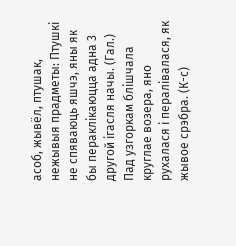асоб, жывёл, птушак, нежывыя прадметы: Птушкі не спяваюць яшчэ, яны як бы пераклікаюцца адна 3 другой ігасля начы. (Гал.) Пад узгоркам блішчала круглае возера, яно рухалася і пералівалася, як жывое срэбра. (К-с)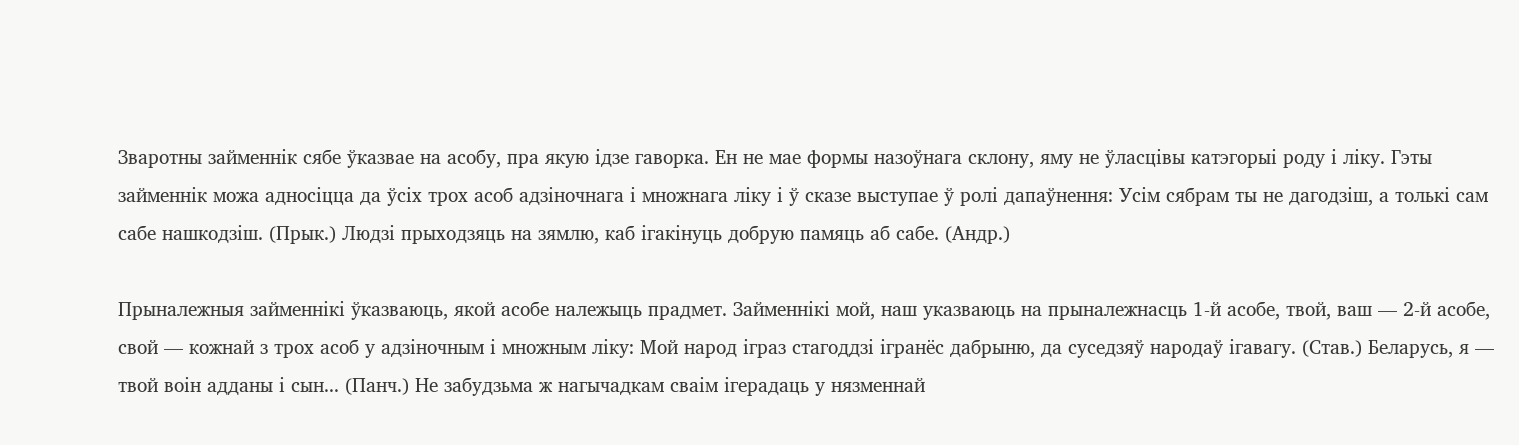Зваротны займеннік сябе ўказвае на асобу, пра якую ідзе гаворка. Ен не мае формы назоўнага склону, яму не ўласцівы катэгорыі роду і ліку. Гэты займеннік можа адносіцца да ўсіх трох асоб адзіночнага і множнага ліку і ў сказе выступае ў ролі дапаўнення: Усім сябрам ты не дагодзіш, а толькі сам сабе нашкодзіш. (Прык.) Людзі прыходзяць на зямлю, каб ігакінуць добрую памяць аб сабе. (Андр.)

Прыналежныя займеннікі ўказваюць, якой асобе належыць прадмет. Займеннікі мой, наш указваюць на прыналежнасць 1-й асобе, твой, ваш — 2-й асобе, свой — кожнай з трох асоб у адзіночным і множным ліку: Мой народ іграз стагоддзі ігранёс дабрыню, да суседзяў народаў ігавагу. (Став.) Беларусь, я — твой воін адданы і сын... (Панч.) Не забудзьма ж нагычадкам сваім ігерадаць у нязменнай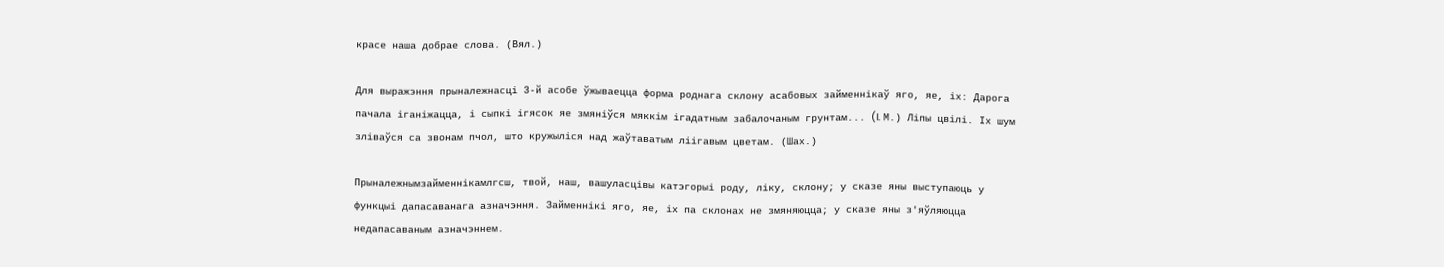красе наша добрае слова. (Вял.)

Для выражэння прыналежнасці 3-й асобе ўжываецца форма роднага склону асабовых займеннікаў яго, яе, іх: Дарога пачала іганіжацца, і сыпкі ігясок яе змяніўся мяккім ігадатным забалочаным грунтам... (I. М.) Ліпы цвілі. Іх шум зліваўся са звонам пчол, што кружыліся над жаўтаватым ліігавым цветам. (Шах.)

Прыналежнымзайменнікамлгсш, твой, наш, вашуласцівы катэгорыі роду, ліку, склону; у сказе яны выступаюць у функцыі дапасаванага азначэння. Займеннікі яго, яе, іх па склонах не змяняюцца; у сказе яны з'яўляюцца недапасаваным азначэннем.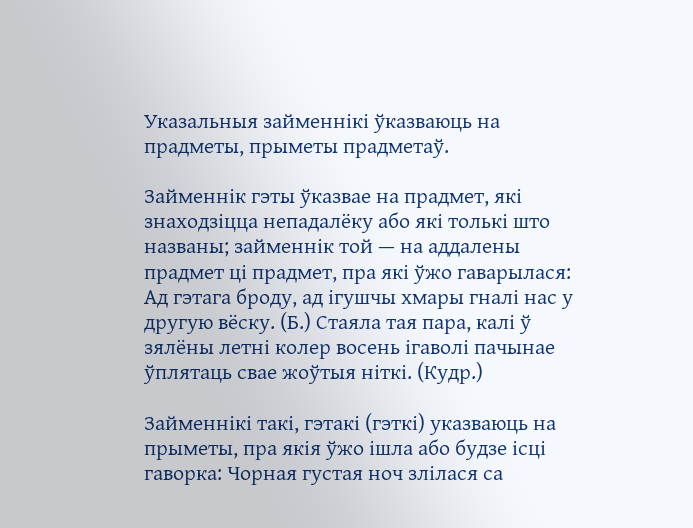Указальныя займеннікі ўказваюць на прадметы, прыметы прадметаў.

Займеннік гэты ўказвае на прадмет, які знаходзіцца непадалёку або які толькі што названы; займеннік той — на аддалены прадмет ці прадмет, пра які ўжо гаварылася: Ад гэтага броду, ад ігушчы хмары гналі нас у другую вёску. (Б.) Стаяла тая пара, калі ў зялёны летні колер восень ігаволі пачынае ўплятаць свае жоўтыя ніткі. (Кудр.)

Займеннікі такі, гэтакі (гэткі) указваюць на прыметы, пра якія ўжо ішла або будзе ісці гаворка: Чорная густая ноч злілася са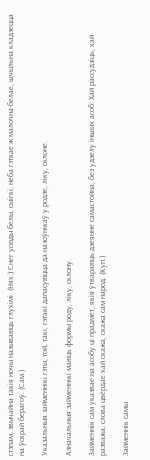стэпам, звычайна такія ночы называюць глухімі. (Нях.) Снег усюды белы, сыігкі, неба гэткае ж малочна-белае, шчыльна кладзецца на ўскрай берагоў. (Сам.)

Указальныя займеннікі гэты, той, такі, гэтакі дапасуюцца да назоўнікаў у родзе, ліку, склоне.

Азначальныя займеннікі маюць формы роду, ліку, склону.

Займеннік сам указвае на асобу ці прадмет, якія ўтвараюць дзеянне самастойна, без удзелу іншых асоб: Хай рассудзіць, хай разважа, слова цвёрдае хай скажа, скажа сам народ. (Куп.)

Займеннік самы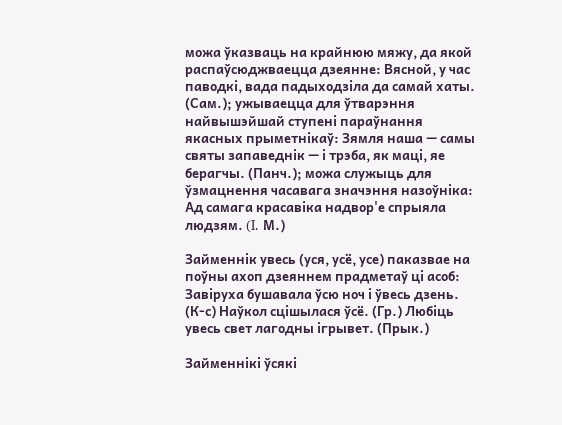можа ўказваць на крайнюю мяжу, да якой распаўсюджваецца дзеянне: Вясной, у час паводкі, вада падыходзіла да самай хаты. (Сам.); ужываецца для ўтварэння найвышэйшай ступені параўнання якасных прыметнікаў: Зямля наша — самы святы запаведнік — і трэба, як маці, яе берагчы. (Панч.); можа служыць для ўзмацнення часавага значэння назоўніка: Ад самага красавіка надвор'е спрыяла людзям. (I. М.)

Займеннік увесь (уся, усё, усе) паказвае на поўны ахоп дзеяннем прадметаў ці асоб: Завіруха бушавала ўсю ноч і ўвесь дзень. (К-с) Наўкол сцішылася ўсё. (Гр.) Любіць увесь свет лагодны ігрывет. (Прык.)

Займеннікі ўсякі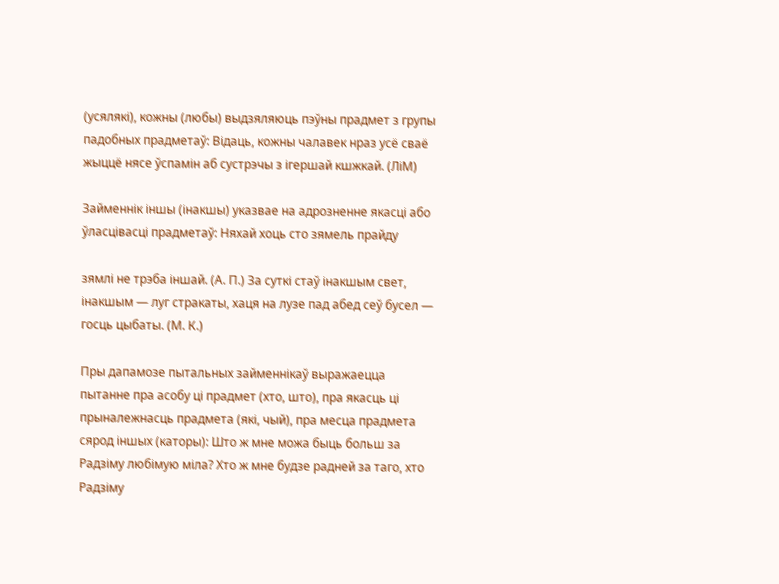(усялякі), кожны (любы) выдзяляюць пэўны прадмет з групы падобных прадметаў: Відаць, кожны чалавек нраз усё сваё жыццё нясе ўспамін аб сустрэчы з ігершай кшжкай. (ЛіМ)

Займеннік іншы (інакшы) указвае на адрозненне якасці або ўласцівасці прадметаў: Няхай хоць сто зямель прайду

зямлі не трэба іншай. (А. П.) За суткі стаў інакшым свет, інакшым — луг стракаты, хаця на лузе пад абед сеў бусел — госць цыбаты. (М. К.)

Пры дапамозе пытальных займеннікаў выражаецца пытанне пра асобу ці прадмет (хто, што), пра якасць ці прыналежнасць прадмета (які, чый), пра месца прадмета сярод іншых (каторы): Што ж мне можа быць больш за Радзіму любімую міла? Хто ж мне будзе радней за таго, хто Радзіму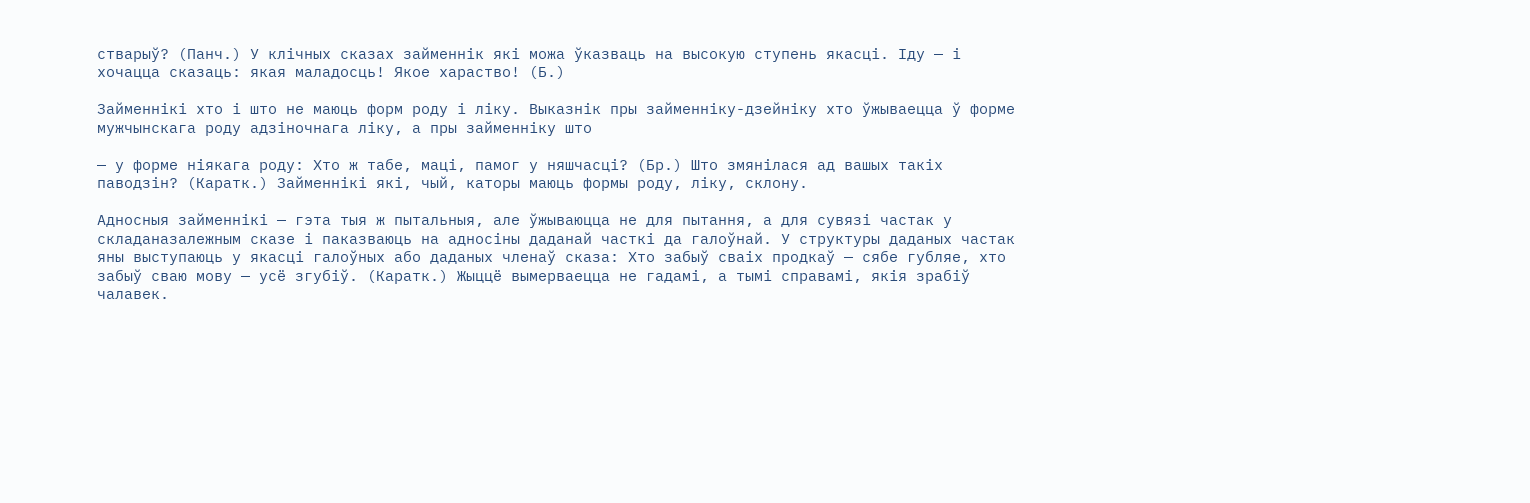стварыў? (Панч.) У клічных сказах займеннік які можа ўказваць на высокую ступень якасці. Іду — і хочацца сказаць: якая маладосць! Якое хараство! (Б.)

Займеннікі хто і што не маюць форм роду і ліку. Выказнік пры займенніку-дзейніку хто ўжываецца ў форме мужчынскага роду адзіночнага ліку, а пры займенніку што

— у форме ніякага роду: Хто ж табе, маці, памог у няшчасці? (Бр.) Што змянілася ад вашых такіх паводзін? (Каратк.) Займеннікі які, чый, каторы маюць формы роду, ліку, склону.

Адносныя займеннікі — гэта тыя ж пытальныя, але ўжываюцца не для пытання, а для сувязі частак у складаназалежным сказе і паказваюць на адносіны даданай часткі да галоўнай. У структуры даданых частак яны выступаюць у якасці галоўных або даданых членаў сказа: Хто забыў сваіх продкаў — сябе губляе, хто забыў сваю мову — усё згубіў. (Каратк.) Жыццё вымерваецца не гадамі, а тымі справамі, якія зрабіў чалавек.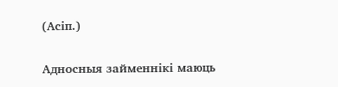(Асіп.)

Адносныя займеннікі маюць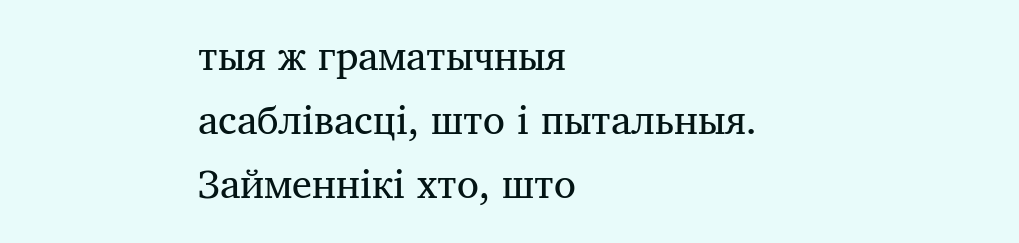тыя ж граматычныя асаблівасці, што і пытальныя. Займеннікі хто, што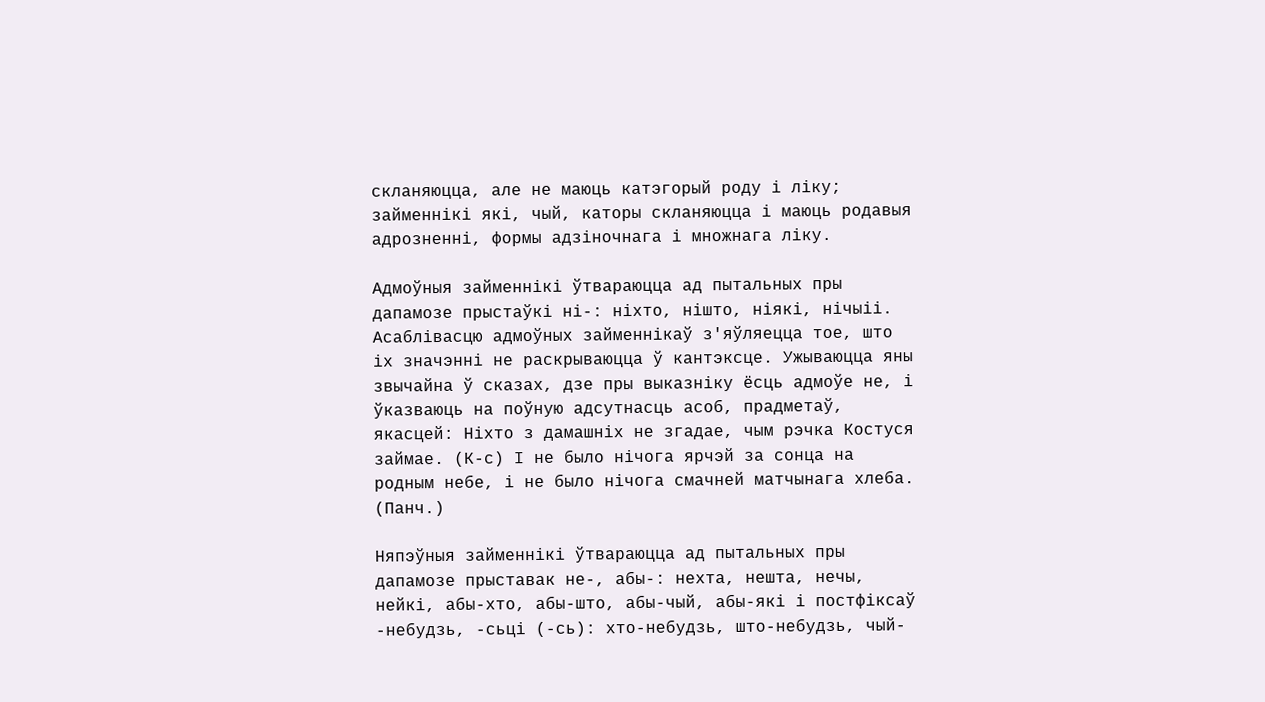скланяюцца, але не маюць катэгорый роду і ліку; займеннікі які, чый, каторы скланяюцца і маюць родавыя адрозненні, формы адзіночнага і множнага ліку.

Адмоўныя займеннікі ўтвараюцца ад пытальных пры дапамозе прыстаўкі ні-: ніхто, нішто, ніякі, нічыіі. Асаблівасцю адмоўных займеннікаў з'яўляецца тое, што іх значэнні не раскрываюцца ў кантэксце. Ужываюцца яны звычайна ў сказах, дзе пры выказніку ёсць адмоўе не, і ўказваюць на поўную адсутнасць асоб, прадметаў, якасцей: Ніхто з дамашніх не згадае, чым рэчка Костуся займае. (К-с) I не было нічога ярчэй за сонца на родным небе, і не было нічога смачней матчынага хлеба. (Панч.)

Няпэўныя займеннікі ўтвараюцца ад пытальных пры дапамозе прыставак не-, абы-: нехта, нешта, нечы, нейкі, абы-хто, абы-што, абы-чый, абы-які і постфіксаў -небудзь, -сьці (-сь): хто-небудзь, што-небудзь, чый-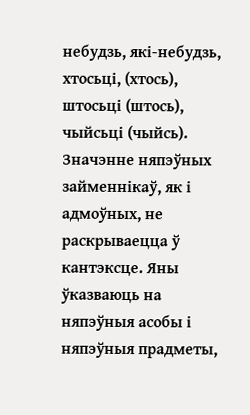небудзь, які-небудзь, хтосьці, (хтось), штосьці (штось), чыйсьці (чыйсь). Значэнне няпэўных займеннікаў, як і адмоўных, не раскрываецца ў кантэксце. Яны ўказваюць на няпэўныя асобы і няпэўныя прадметы,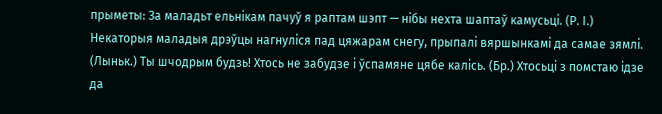прыметы: За маладьт ельнікам пачуў я раптам шэпт — нібы нехта шаптаў камусьці. (Р. I.) Некаторыя маладыя дрэўцы нагнуліся пад цяжарам снегу, прыпалі вяршынкамі да самае зямлі. (Лыньк.) Ты шчодрым будзь! Хтось не забудзе і ўспамяне цябе калісь. (Бр.) Хтосьці з помстаю ідзе да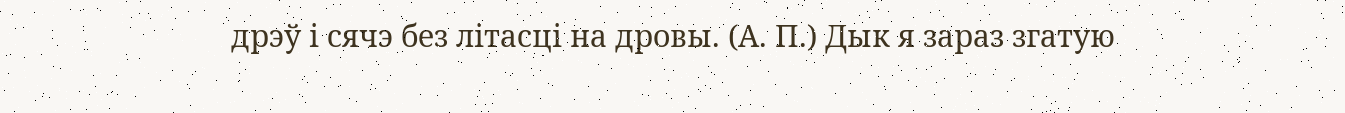дрэў і сячэ без літасці на дровы. (А. П.) Дык я зараз згатую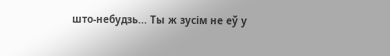што-небудзь... Ты ж зусім не еў у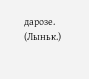дарозе. (Лыньк.)